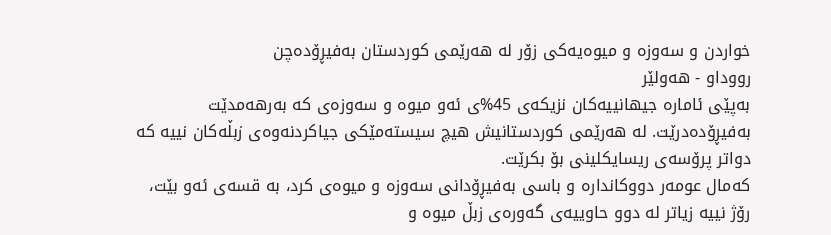خواردن و سەوزە و میوەیەکی زۆر لە هەرێمی کوردستان بەفیڕۆدەچن
رووداو - هەولێر
بەپێی ئامارە جیهانییەکان نزیکەی 45%ی ئەو میوە و سەوزەی کە بەرهەمدێت بەفیڕۆدەدرێت. لە هەرێمی کوردستانیش هیچ سیستەمێکی جیاکردنەوەی زبڵەکان نییە کە دواتر پرۆسەی ریسایکلینی بۆ بکرێت.
کەمال عومەر دووکاندارە و باسی بەفیڕۆدانی سەوزە و میوەی کرد، بە قسەی ئەو بێت، رۆژ نییە زیاتر لە دوو حاوییەی گەورەی زبڵ میوە و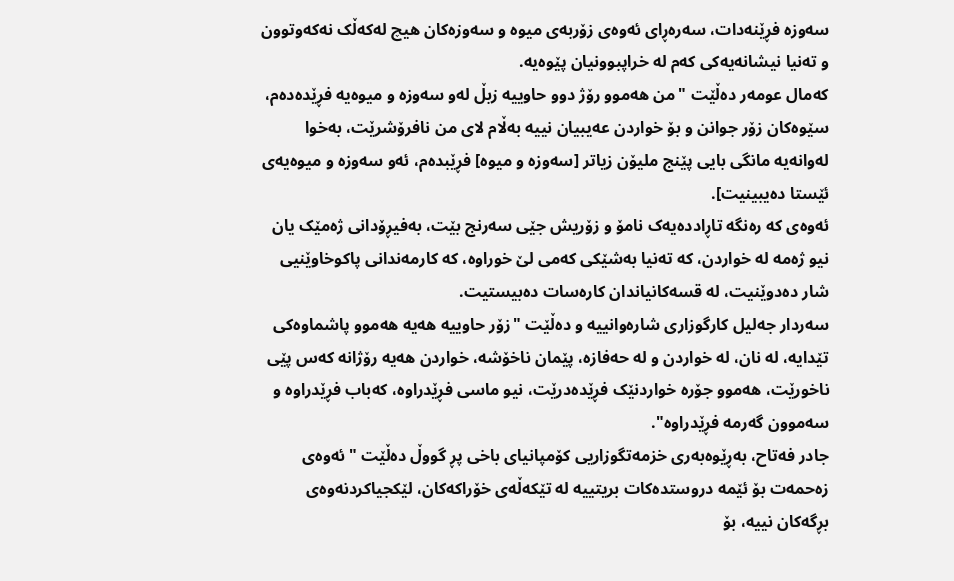سەوزە فڕێنەدات، سەرەڕای ئەوەی زۆربەی میوە و سەوزەکان هیچ لەکەڵک نەکەوتوون و تەنیا نیشانەیەکی کەم لە خراپبوونیان پێوەیە.
کەمال عومەر دەڵێت "من هەموو رۆژ دوو حاوییە زبڵ لەو سەوزە و میوەیە فڕێدەدەم، سێوەکان زۆر جوانن و بۆ خواردن عەیبیان نییە بەڵام لای من نافرۆشرێت، بەخوا لەوانەیە مانگی بایی پێنج ملیۆن زیاتر [سەوزە و میوە] فڕێبدەم، ئەو سەوزە و میوەیەی ئێستا دەیبینیت].
ئەوەی کە رەنگە تاڕاددەیەک نامۆ و زۆریش جێی سەرنج بێت، بەفیڕۆدانی ژەمێک یان نیو ژەمە لە خواردن، کە تەنیا بەشێکی کەمی لێ خوراوە، کە کارمەندانی پاکوخاوێنیی شار دەدوێنیت، لە قسەکانیاندان کارەسات دەبیستیت.
سەردار جەلیل کارگوزاری شارەوانییە و دەڵێت "زۆر حاوییە هەیە هەموو پاشماوەکی تێدایە، لە نان، لە خواردن و لە حەفازە، پێمان ناخۆشە، خواردن هەیە رۆژانە کەس پێی ناخورێت، هەموو جۆرە خواردنێک فڕێدەدرێت، نیو ماسی فڕێدراوە، کەباب فڕێدراوە و سەموون گەرمە فڕێدراوە".
جادر فەتاح، بەڕێوەبەری خزمەتگوزاریی کۆمپانیای باخی پڕ گووڵ دەڵێت "ئەوەی زەحمەت بۆ ئێمە دروستدەکات بریتییە لە تێکەڵەی خۆراکەکان، لێکجیاکردنەوەی بڕگەکان نییە، بۆ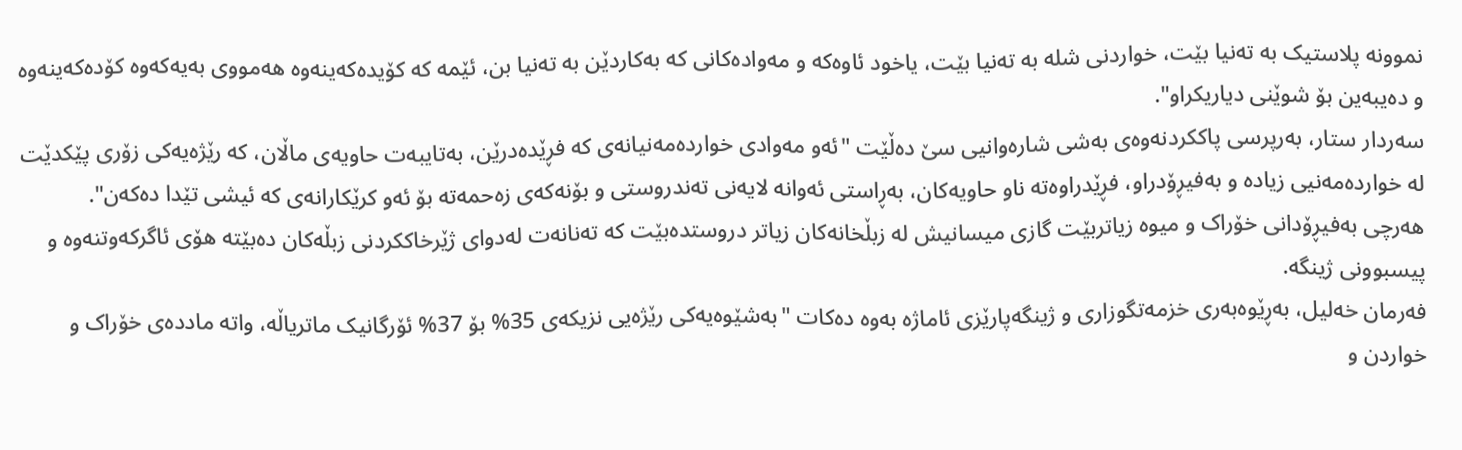نموونە پلاستیک بە تەنیا بێت، خواردنی شلە بە تەنیا بێت، یاخود ئاوەکە و مەوادەکانی کە بەکاردێن بە تەنیا بن، ئێمە کە کۆیدەکەینەوە هەمووی بەیەکەوە کۆدەکەینەوە و دەیبەین بۆ شوێنی دیاریکراو".
سەردار ستار، بەرپرسی پاککردنەوەی بەشی شارەوانیی سێ دەڵێت "ئەو مەوادی خواردەمەنیانەی کە فڕێدەدرێن، بەتایبەت حاویەی ماڵان، کە رێژەیەکی زۆری پێکدێت لە خواردەمەنیی زیادە و بەفیڕۆدراو، فڕێدراوەتە ناو حاویەکان، بەڕاستی ئەوانە لایەنی تەندروستی و بۆنەکەی زەحمەتە بۆ ئەو کرێکارانەی کە ئیشی تێدا دەکەن".
هەرچی بەفیڕۆدانی خۆراک و میوە زیاتربێت گازی میسانیش لە زبڵخانەکان زیاتر دروستدەبێت کە تەنانەت لەدوای ژێرخاککردنی زبڵەکان دەبێتە هۆی ئاگرکەوتنەوە و پیسبوونی ژینگە.
فەرمان خەلیل، بەڕێوەبەری خزمەتگوزاری و ژینگەپارێزی ئاماژە بەوە دەکات "بەشێوەیەکی رێژەیی نزیکەی 35% بۆ 37% ئۆرگانیک ماتریاڵە، واتە ماددەی خۆراک و خواردن و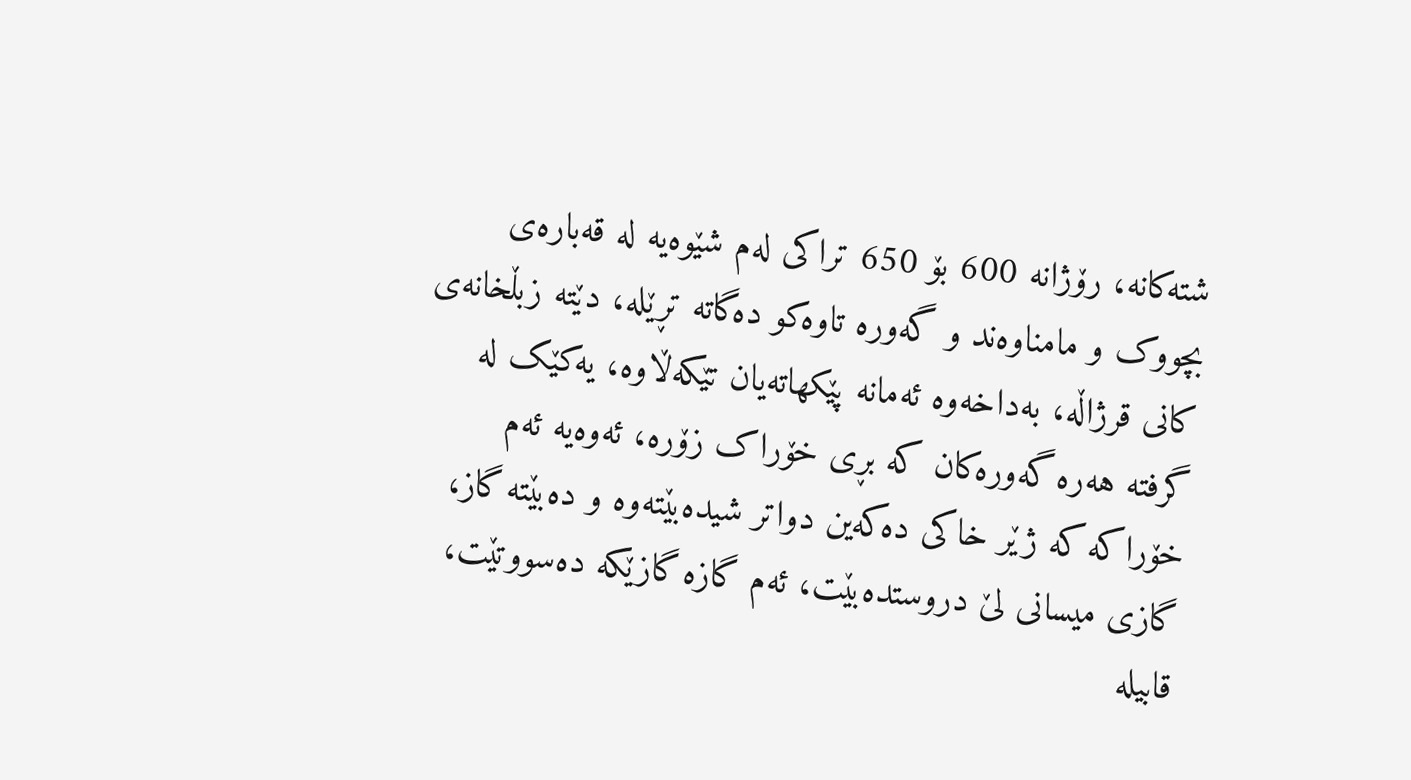شتەکانە، رۆژانە 600 بۆ 650 تراکی لەم شێوەیە لە قەبارەی بچووک و مامناوەند و گەورە تاوەکو دەگاتە تڕێلە، دێتە زبڵخانەی کانی قرژاڵە، بەداخەوە ئەمانە پێکهاتەیان تێکەڵاوە، یەکێک لە گرفتە هەرە گەورەکان کە بڕی خۆراک زۆرە، ئەوەیە ئەم خۆراکە کە ژێر خاکی دەکەین دواتر شیدەبێتەوە و دەبێتە گاز، گازی میسانی لێ دروستدەبێت، ئەم گازە گازێکە دەسووتێت، قابیلە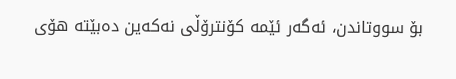بۆ سووتاندن، ئەگەر ئێمە کۆنترۆڵی نەکەین دەبێتە هۆی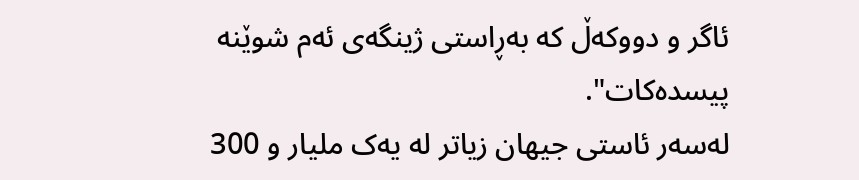ئاگر و دووکەڵ کە بەڕاستی ژینگەی ئەم شوێنە پیسدەکات".
لەسەر ئاستی جیهان زیاتر لە یەک ملیار و 300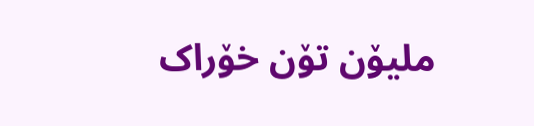ملیۆن تۆن خۆراک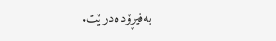بەفیڕۆدەدرێت.